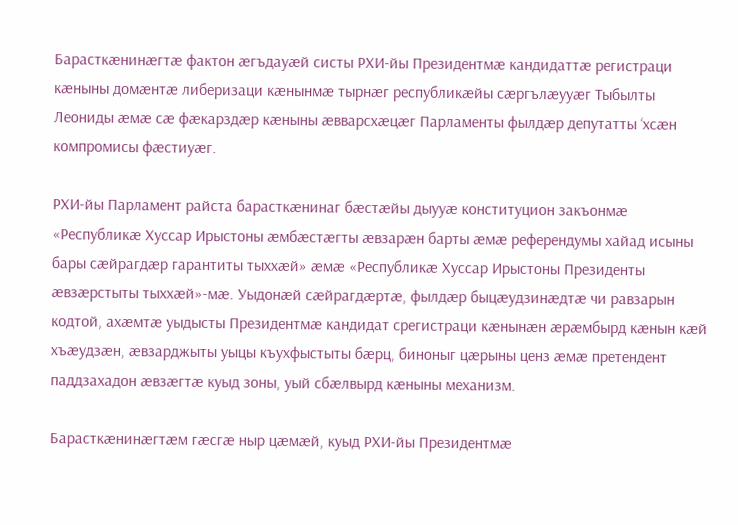Барасткæнинæгтæ фактон æгъдауæй систы РХИ-йы Президентмæ кандидаттæ регистраци кæныны домæнтæ либеризаци кæнынмæ тырнæг республикæйы сæргълæууæг Тыбылты Леониды æмæ сæ фæкарздæр кæныны æвварсхæцæг Парламенты фылдæр депутатты ‘хсæн компромисы фæстиуæг.

РХИ-йы Парламент райста барасткæнинаг бæстæйы дыууæ конституцион закъонмæ  «Республикæ Хуссар Ирыстоны æмбæстæгты æвзарæн барты æмæ референдумы хайад исыны бары сæйрагдæр гарантиты тыххæй» æмæ «Республикæ Хуссар Ирыстоны Президенты æвзæрстыты тыххæй»-мæ. Уыдонæй сæйрагдæртæ, фылдæр быцæудзинæдтæ чи равзарын кодтой, ахæмтæ уыдысты Президентмæ кандидат срегистраци кæнынæн æрæмбырд кæнын кæй хъæудзæн, æвзарджыты уыцы къухфыстыты бæрц, биноныг цæрыны ценз æмæ претендент паддзахадон æвзæгтæ куыд зоны, уый сбæлвырд кæныны механизм.

Барасткæнинæгтæм гæсгæ ныр цæмæй, куыд РХИ-йы Президентмæ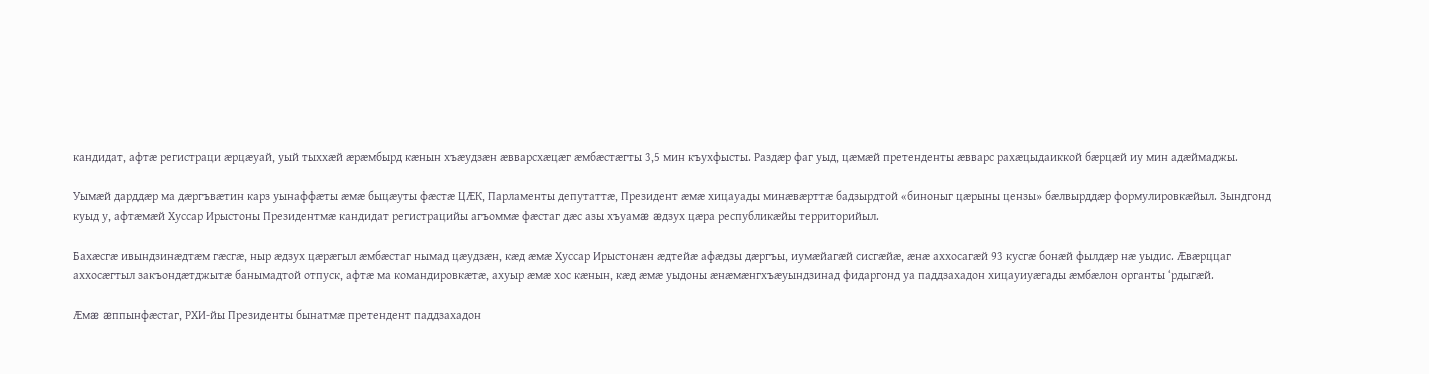кандидат, афтæ регистраци æрцæуай, уый тыххæй æрæмбырд кæнын хъæудзæн æвварсхæцæг æмбæстæгты 3,5 мин къухфысты. Раздæр фаг уыд, цæмæй претенденты æвварс рахæцыдаиккой бæрцæй иу мин адæймаджы.

Уымæй дарддæр ма дæргъвæтин карз уынаффæты æмæ быцæуты фæстæ ЦÆК, Парламенты депутаттæ, Президент æмæ хицауады минæвæрттæ бадзырдтой «биноныг цæрыны цензы» бæлвырддæр формулировкæйыл. Зындгонд куыд у, афтæмæй Хуссар Ирыстоны Президентмæ кандидат регистрацийы агъоммæ фæстаг дæс азы хъуамæ æдзух цæра республикæйы территорийыл.

Бахæсгæ ивындзинæдтæм гæсгæ, ныр æдзух цæрæгыл æмбæстаг нымад цæудзæн, кæд æмæ Хуссар Ирыстонæн æдтейæ афæдзы дæргъы, иумæйагæй сисгæйæ, æнæ аххосагæй 93 кусгæ бонæй фылдæр нæ уыдис. Æвæрццаг аххосæгтыл закъондæтджытæ банымадтой отпуск, афтæ ма командировкæтæ, ахуыр æмæ хос кæнын, кæд æмæ уыдоны æнæмæнгхъæуындзинад фидаргонд уа паддзахадон хицауиуæгады æмбæлон органты ‘рдыгæй.

Æмæ æппынфæстаг, РХИ-йы Президенты бынатмæ претендент паддзахадон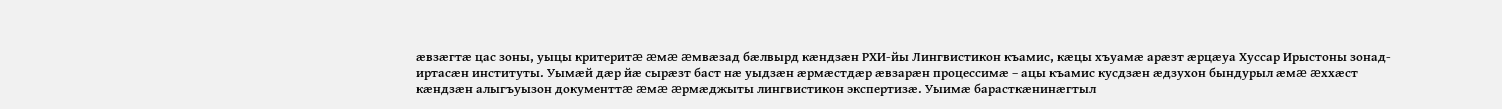æвзæгтæ цас зоны, уыцы критеритæ æмæ æмвæзад бæлвырд кæндзæн РХИ-йы Лингвистикон къамис, кæцы хъуамæ арæзт æрцæуа Хуссар Ирыстоны зонад-иртасæн институты. Уымæй дæр йæ сырæзт баст нæ уыдзæн æрмæстдæр æвзарæн процессимæ – ацы къамис кусдзæн æдзухон бындурыл æмæ æххæст кæндзæн алыгъуызон документтæ æмæ æрмæджыты лингвистикон экспертизæ. Уыимæ барасткæнинæгтыл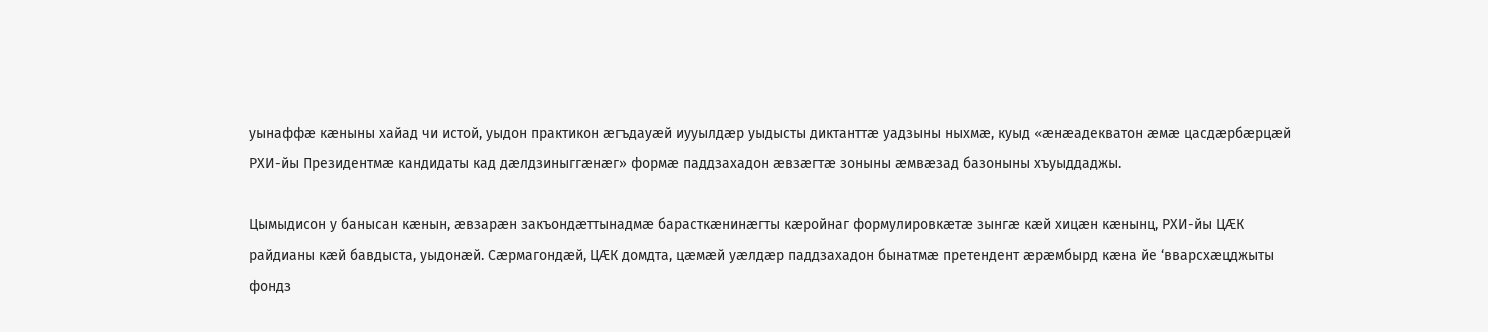уынаффæ кæныны хайад чи истой, уыдон практикон æгъдауæй иууылдæр уыдысты диктанттæ уадзыны ныхмæ, куыд «æнæадекватон æмæ цасдæрбæрцæй РХИ-йы Президентмæ кандидаты кад дæлдзиныггæнæг» формæ паддзахадон æвзæгтæ зоныны æмвæзад базоныны хъуыддаджы.

Цымыдисон у банысан кæнын, æвзарæн закъондæттынадмæ барасткæнинæгты кæройнаг формулировкæтæ зынгæ кæй хицæн кæнынц, РХИ-йы ЦÆК райдианы кæй бавдыста, уыдонæй. Сæрмагондæй, ЦÆК домдта, цæмæй уæлдæр паддзахадон бынатмæ претендент æрæмбырд кæна йе ‘вварсхæцджыты фондз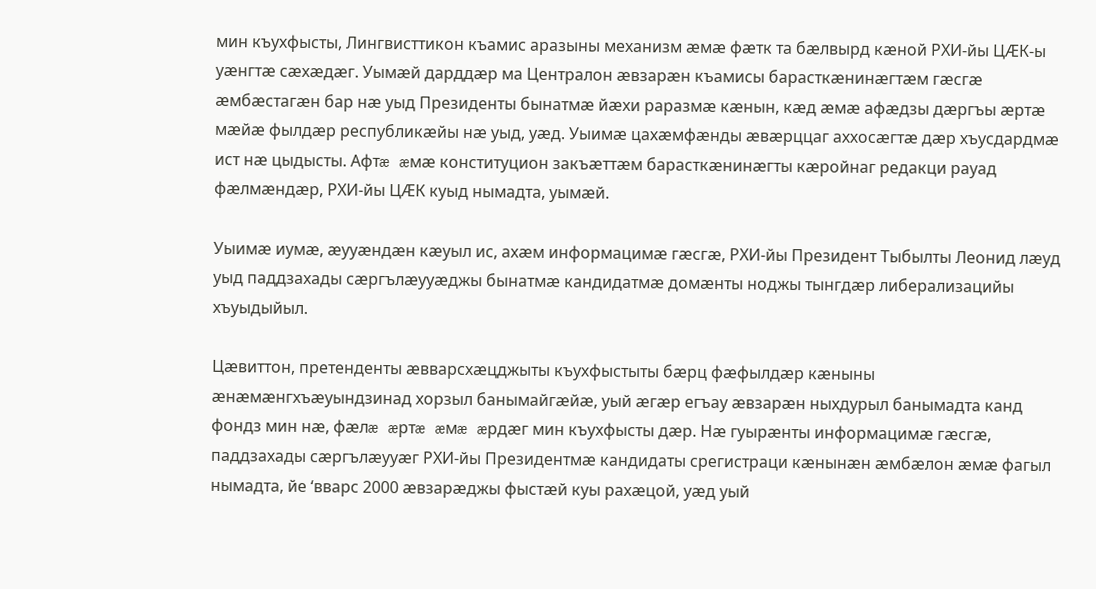мин къухфысты, Лингвисттикон къамис аразыны механизм æмæ фæтк та бæлвырд кæной РХИ-йы ЦÆК-ы уæнгтæ сæхæдæг. Уымæй дарддæр ма Централон æвзарæн къамисы барасткæнинæгтæм гæсгæ æмбæстагæн бар нæ уыд Президенты бынатмæ йæхи раразмæ кæнын, кæд æмæ афæдзы дæргъы æртæ мæйæ фылдæр республикæйы нæ уыд, уæд. Уыимæ цахæмфæнды æвæрццаг аххосæгтæ дæр хъусдардмæ ист нæ цыдысты. Афтæ æмæ конституцион закъæттæм барасткæнинæгты кæройнаг редакци рауад фæлмæндæр, РХИ-йы ЦÆК куыд нымадта, уымæй.

Уыимæ иумæ, æууæндæн кæуыл ис, ахæм информацимæ гæсгæ, РХИ-йы Президент Тыбылты Леонид лæуд уыд паддзахады сæргълæууæджы бынатмæ кандидатмæ домæнты ноджы тынгдæр либерализацийы хъуыдыйыл.

Цæвиттон, претенденты æвварсхæцджыты къухфыстыты бæрц фæфылдæр кæныны æнæмæнгхъæуындзинад хорзыл банымайгæйæ, уый æгæр егъау æвзарæн ныхдурыл банымадта канд фондз мин нæ, фæлæ æртæ æмæ æрдæг мин къухфысты дæр. Нæ гуырæнты информацимæ гæсгæ, паддзахады сæргълæууæг РХИ-йы Президентмæ кандидаты срегистраци кæнынæн æмбæлон æмæ фагыл нымадта, йе ‘вварс 2000 æвзарæджы фыстæй куы рахæцой, уæд уый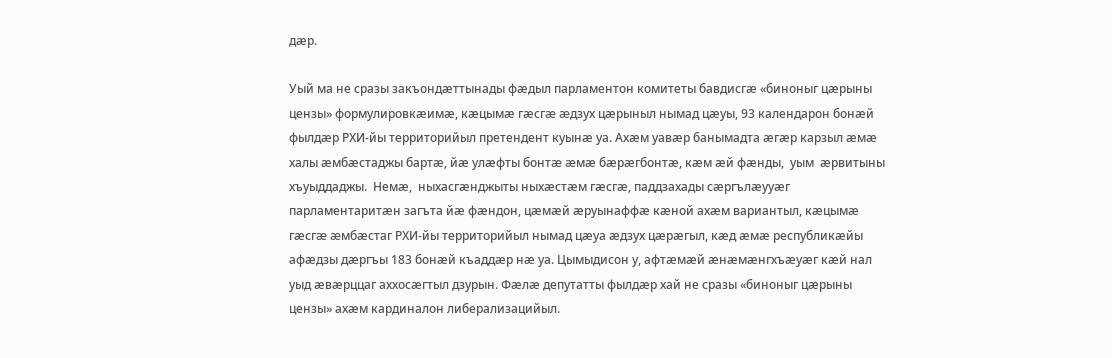дæр.

Уый ма не сразы закъондæттынады фæдыл парламентон комитеты бавдисгæ «биноныг цæрыны цензы» формулировкæимæ, кæцымæ гæсгæ æдзух цæрыныл нымад цæуы, 93 календарон бонæй фылдæр РХИ-йы территорийыл претендент куынæ уа. Ахæм уавæр банымадта æгæр карзыл æмæ халы æмбæстаджы бартæ, йæ улæфты бонтæ æмæ бæрæгбонтæ, кæм æй фæнды,  уым  æрвитыны хъуыддаджы.  Немæ,  ныхасгæнджыты ныхæстæм гæсгæ, паддзахады сæргълæууæг парламентаритæн загъта йæ фæндон, цæмæй æруынаффæ кæной ахæм вариантыл, кæцымæ гæсгæ æмбæстаг РХИ-йы территорийыл нымад цæуа æдзух цæрæгыл, кæд æмæ республикæйы афæдзы дæргъы 183 бонæй къаддæр нæ уа. Цымыдисон у, афтæмæй æнæмæнгхъæуæг кæй нал уыд æвæрццаг аххосæгтыл дзурын. Фæлæ депутатты фылдæр хай не сразы «биноныг цæрыны цензы» ахæм кардиналон либерализацийыл.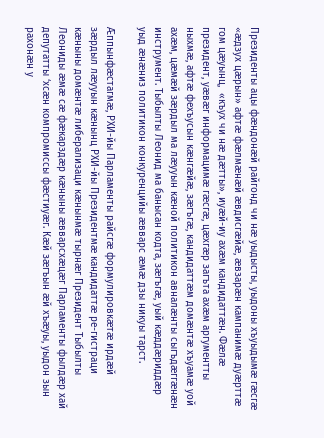Президенты ацы фæндонæй райгонд чи нæ уыдысты, уыдоны хъуыдымæ гæсгæ «æдзух цæрын» афтæ фæлмæнæй æвдисгæйæ, æвзарæн кампанимæ дуæрттæ гом цæуынц,  «къух чи нæ дæтты», иуæй-иу ахæм кандидаттæн. Фæлæ президент, уæвæг информацимæ гæсгæ, цæхгæр загъта ахæм аргументты ныхмæ, афтæ фехъусын кæнгæйæ, зæгъгæ, кандидаттæм домæнтæ хъуамæ уой ахæм, цæмæй зæрдыл ма лæууын кæной политикон авналæнты сыгъдæггæнæн инструмент. Тыбылты Леонид ма банысан кодта, зæгъгæ, уый кæддæриддæр уыд æнæниз политикон конкуренцийы æвварс æмæ дзы никуы тарст.

Æппынфæстагмæ, РХИ-йы Парламенты райсгæ формулировкæтæ ирдæй зæрдыл лæууын кæнынц РХИ-йы Президентмæ кандидаттæ ре-гистраци кæныны домæнтæ либерализаци кæнынмæ тырнæг Президент Тыбылты Леониды æмæ сæ фæкарздæр кæныны æвварсхæцæг Парламенты фылдæр хай депутатты ‘хсæн компромиссы фæстиуæг. Кæй зæгъын æй хъæуы, уыдон зын рахонæн у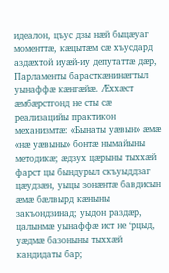идеалон, цъус дзы нæй быцæуаг моменттæ, кæцытæм сæ хъусдард аздæхтой иуæй-иу депутаттæ дæр, Парламенты барасткæнинæгтыл уынаффæ кæнгæйæ. Æххæст æмбæрстгонд не сты сæ реализацийы практикон механизмтæ: «Бынаты уæвын» æмæ «нæ уæвыны» бонтæ нымайыны методикæ; æдзух цæрыны тыххæй фарст цы бындурыл скъуыддзаг цæудзæн, уыцы зонæнтæ бавдисын æмæ бæлвырд кæныны закъондзинад; уыдон раздæр, цалынмæ уынаффæ ист не ‘рцыд, уæдмæ базоныны тыххæй кандидаты бар;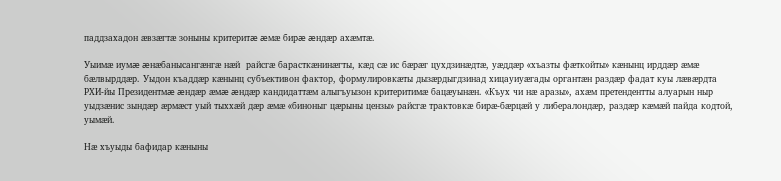паддзахадон æвзæгтæ зоныны критеритæ æмæ бирæ æндæр ахæмтæ.

Уыимæ иумæ æнæбанысангæнгæ нæй  райсгæ барасткæнинæгты, кæд сæ ис бæрæг цухдзинæдтæ, уæддæр «хъазты фæткойты» кæнынц ирддæр æмæ бæлвырддæр. Уыдон къаддæр кæнынц субъективон фактор, формулировкæты дызæрдыгдзинад хицауиуæгады органтæн раздæр фадат куы лæвæрдта РХИ-йы Президентмæ æндæр æмæ æндæр кандидаттæм алыгъуызон критеритимæ бацæуынæн. «Къух чи нæ аразы», ахæм претендентты алуарын ныр уыдзæнис зындæр æрмæст уый тыххæй дæр æмæ «биноныг цæрыны цензы» райсгæ трактовкæ бирæ-бæрцæй у либералондæр, раздæр кæмæй пайда кодтой, уымæй.

Нæ хъуыды бафидар кæныны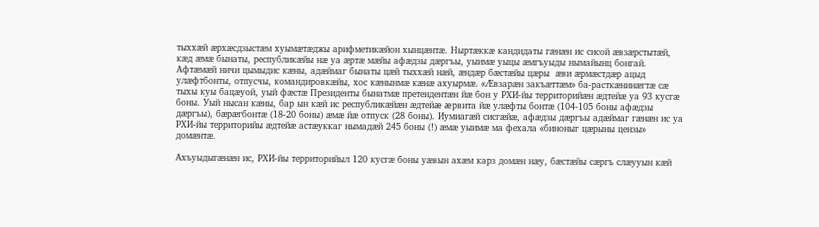тыххæй æрхæсдзыстæм хуымæтæджы арифметикæйон хынцæнтæ. Ныртæккæ кандидаты гæнæн ис сисой æвзæрстытæй, кæд æмæ бынаты, республикæйы нæ уа æртæ мæйы афæдзы дæргъы, уыимæ уыцы æмгъуыды нымайынц бонгай. Афтæмæй ничи цымыдис кæны, адæймаг бынаты цæй тыххæй нæй, æндæр бæстæйы цæры  æви æрмæстдæр ацыд улæфтбонты, отпусчы, командировкæйы, хос кæнынмæ кæнæ ахуырмæ. «Æвзарæн закъæттæм» ба-расткæнинæгтæ сæ тыхы куы бацæуой, уый фæстæ Президенты бынатмæ претендентæн йæ бон у РХИ-йы территорийæн æдтейæ уа 93 кусгæ боны. Уый нысан кæны, бар ын кæй ис республикæйæн æдтейæ æрвита йæ улæфты бонтæ (104-105 боны афæдзы дæргъы), бæрæгбонтæ (18-20 боны) æмæ йæ отпуск (28 боны). Иумиагæй сисгæйæ, афæдзы дæргъы адæймаг гæнæн ис уа РХИ-йы территорийы æдтейæ астæуккаг нымадæй 245 боны (!) æмæ уыимæ ма фехала «биноныг цæрыны цензы» домæнтæ.

Ахъуыдыгæнæн ис, РХИ-йы территорийыл 120 кусгæ боны уæвын ахæм карз домæн нæу, бæстæйы сæргъ слæууын кæй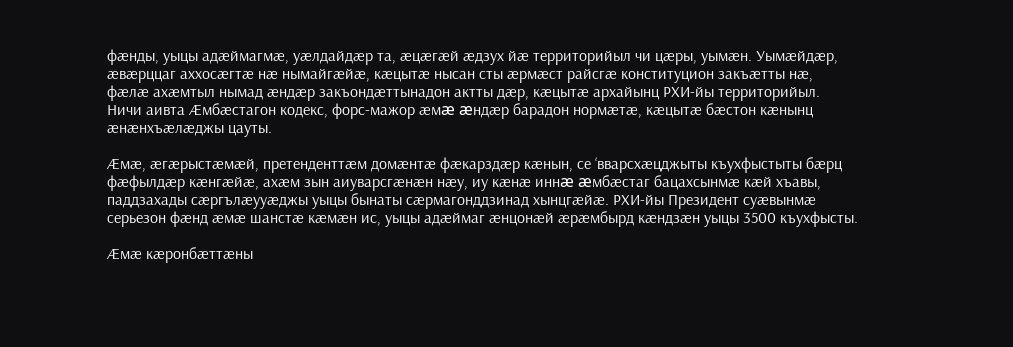фæнды, уыцы адæймагмæ, уæлдайдæр та, æцæгæй æдзух йæ территорийыл чи цæры, уымæн. Уымæйдæр, æвæрццаг аххосæгтæ нæ нымайгæйæ, кæцытæ нысан сты æрмæст райсгæ конституцион закъæтты нæ, фæлæ ахæмтыл нымад æндæр закъондæттынадон актты дæр, кæцытæ архайынц РХИ-йы территорийыл. Ничи аивта Æмбæстагон кодекс, форс-мажор æмæ æндæр барадон нормæтæ, кæцытæ бæстон кæнынц æнæнхъæлæджы цауты.

Æмæ, æгæрыстæмæй, претенденттæм домæнтæ фæкарздæр кæнын, се ‘вварсхæцджыты къухфыстыты бæрц фæфылдæр кæнгæйæ, ахæм зын аиуварсгæнæн нæу, иу кæнæ иннæ æмбæстаг бацахсынмæ кæй хъавы, паддзахады сæргълæууæджы уыцы бынаты сæрмагонддзинад хынцгæйæ. РХИ-йы Президент суæвынмæ серьезон фæнд æмæ шанстæ кæмæн ис, уыцы адæймаг æнцонæй æрæмбырд кæндзæн уыцы 3500 къухфысты.

Æмæ кæронбæттæны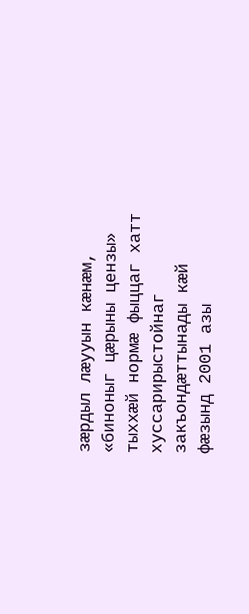зæрдыл лæууын кæнæм, «биноныг цæрыны цензы» тыххæй нормæ фыццаг хатт хуссарирыстойнаг закъондæттынады кæй фæзынд 2001 азы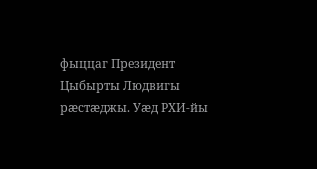фыццаг Президент Цыбырты Людвигы рæстæджы. Уæд РХИ-йы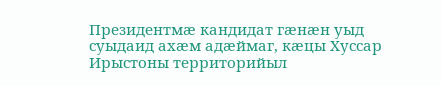Президентмæ кандидат гæнæн уыд суыдаид ахæм адæймаг, кæцы Хуссар Ирыстоны территорийыл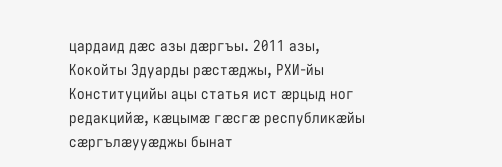цардаид дæс азы дæргъы. 2011 азы, Кокойты Эдуарды рæстæджы, РХИ-йы Конституцийы ацы статья ист æрцыд ног редакцийæ, кæцымæ гæсгæ республикæйы сæргълæууæджы бынат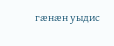гæнæн уыдис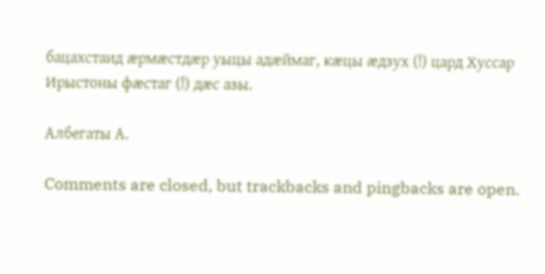бацахстаид æрмæстдæр уыцы адæймаг, кæцы æдзух (!) цард Хуссар Ирыстоны фæстаг (!) дæс азы.

Албегаты А.

Comments are closed, but trackbacks and pingbacks are open.